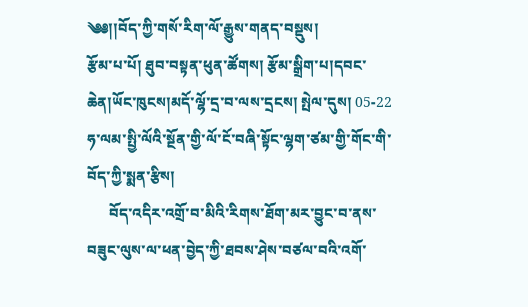༄༅།།བོད་ཀྱི་གསོ་རིག་ལོ་རྒྱུས་གནད་བསྡུས།
རྩོམ་པ་པོ། ཐུབ་བསྟན་ཕུན་ཚོགས། རྩོམ་སྒྲིག་པ།དབང་ཆེན།ཡོང་ཁུངས།མདོ་ལྷོ་དྲ་བ་ལས་དྲངས། སྤེལ་དུས། 05-22
ཧ་ལམ་སྤྱི་ལོའི་སྔོན་གྱི་ལོ་ངོ་བཞི་སྟོང་ལྷག་ཙམ་གྱི་གོང་གི་བོད་ཀྱི་སྨན་རྩིས།
      བོད་འདིར་འགྲོ་བ་མིའི་རིགས་ཐོག་མར་བྱུང་བ་ནས་བཟུང་ལུས་ལ་ཕན་བྱེད་ཀྱི་ཐབས་ཤེས་བཙལ་བའི་འགོ་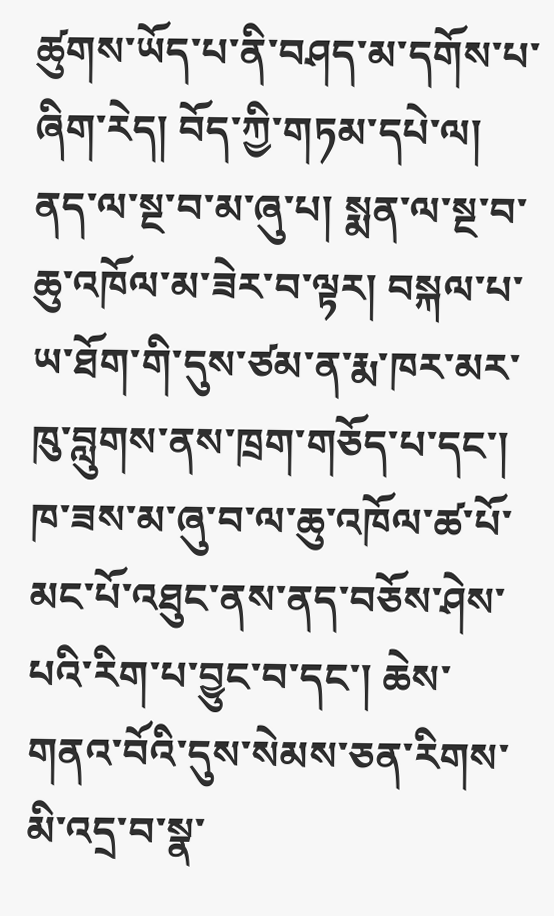ཚུགས་ཡོད་པ་ནི་བཤད་མ་དགོས་པ་ཞིག་རེད། བོད་ཀྱི་གཏམ་དཔེ་ལ། ནད་ལ་སྔ་བ་མ་ཞུ་པ། སྨན་ལ་སྔ་བ་ཆུ་འཁོལ་མ་ཟེར་བ་ལྟར། བསྐལ་པ་ཡ་ཐོག་གི་དུས་ཙམ་ན་རྨ་ཁར་མར་ཁུ་བླུགས་ནས་ཁྲག་གཅོད་པ་དང་། ཁ་ཟས་མ་ཞུ་བ་ལ་ཆུ་འཁོལ་ཚ་པོ་མང་པོ་འཐུང་ནས་ནད་བཅོས་ཤེས་པའི་རིག་པ་བྱུང་བ་དང་། ཆེས་གནའ་བོའི་དུས་སེམས་ཅན་རིགས་མི་འདྲ་བ་སྣ་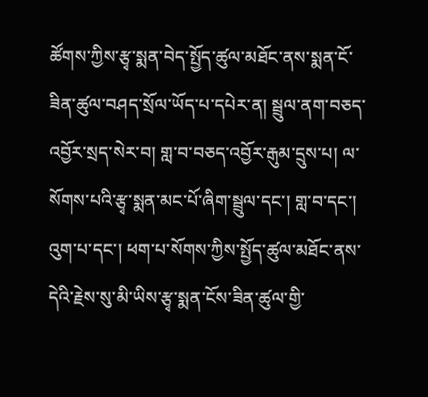ཚོགས་ཀྱིས་རྩྭ་སྨན་བེད་སྤྱོད་ཚུལ་མཐོང་ནས་སྨན་ངོ་ཟིན་ཚུལ་བཤད་སྲོལ་ཡོད་པ་དཔེར་ན། སྦྲུལ་ནག་བཅད་འབྱོར་སྲད་སེར་བ། གླ་བ་བཅད་འབྱོར་རྒུམ་དྲུས་པ། ལ་སོགས་པའི་རྩྭ་སྨན་མང་པོ་ཞིག་སྦྲུལ་དང་། གླ་བ་དང་། འུག་པ་དང་། ཕག་པ་སོགས་ཀྱིས་སྤྱོད་ཚུལ་མཐོང་ནས་དེའི་རྗེས་སུ་མི་ཡིས་རྩྭ་སྨན་ངོས་ཟིན་ཚུལ་གྱི་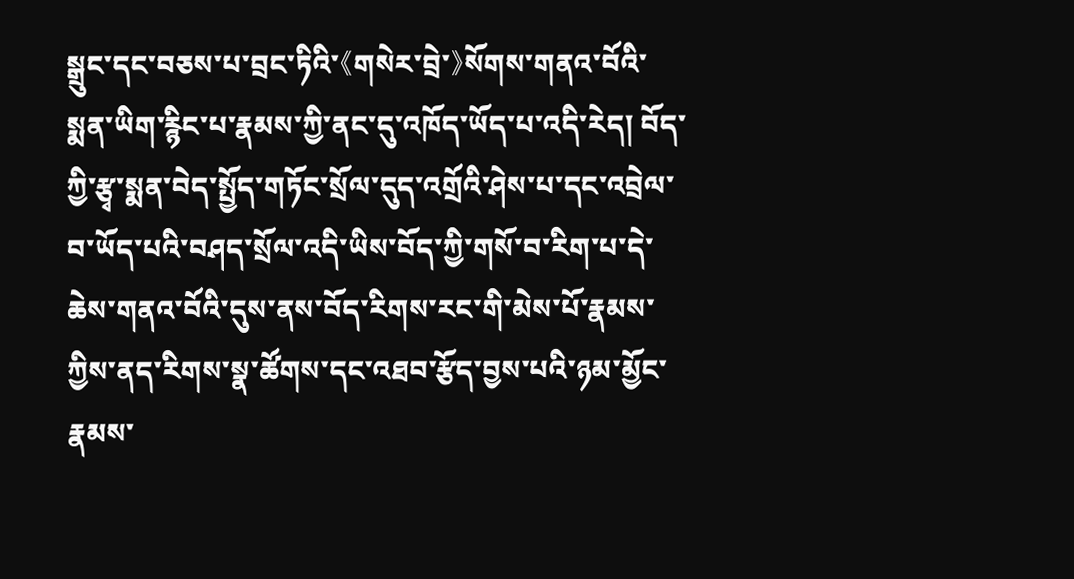སྒྲུང་དང་བཅས་པ་བྲང་ཏིའི་《གསེར་བྲེ་》སོགས་གནའ་བོའི་སྨན་ཡིག་རྙིང་པ་རྣམས་ཀྱི་ནང་དུ་འཁོད་ཡོད་པ་འདི་རེད། བོད་ཀྱི་རྩྭ་སྨན་བེད་སྤྱོད་གཏོང་སྲོལ་དུད་འགྲོའི་ཤེས་པ་དང་འབྲེལ་བ་ཡོད་པའི་བཤད་སྲོལ་འདི་ཡིས་བོད་ཀྱི་གསོ་བ་རིག་པ་དེ་ཆེས་གནའ་བོའི་དུས་ནས་བོད་རིགས་རང་གི་མེས་པོ་རྣམས་ཀྱིས་ནད་རིགས་སྣ་ཚོགས་དང་འཐབ་རྩོད་བྱས་པའི་ཉམ་མྱོང་རྣམས་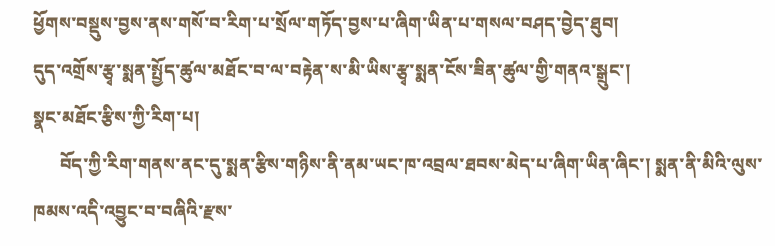ཕྱོགས་བསྡུས་བྱས་ནས་གསོ་བ་རིག་པ་སྲོལ་གཏོད་བྱས་པ་ཞིག་ཡིན་པ་གསལ་བཤད་བྱེད་ཐུབ།
དུད་འགྲོས་རྩྭ་སྨན་སྤྱོད་ཚུལ་མཐོང་བ་ལ་བརྟེན་ས་མི་ཡིས་རྩྭ་སྨན་ངོས་ཟིན་ཚུལ་གྱི་གནའ་སྒྲུང་།
སྣང་མཐོང་རྩིས་ཀྱི་རིག་པ།
      བོད་ཀྱི་རིག་གནས་ནང་དུ་སྨན་རྩིས་གཉིས་ནི་ནམ་ཡང་ཁ་འབྲལ་ཐབས་མེད་པ་ཞིག་ཡིན་ཞིང་། སྨན་ནི་མིའི་ལུས་ཁམས་འདི་འབྱུང་བ་བཞིའི་རྫས་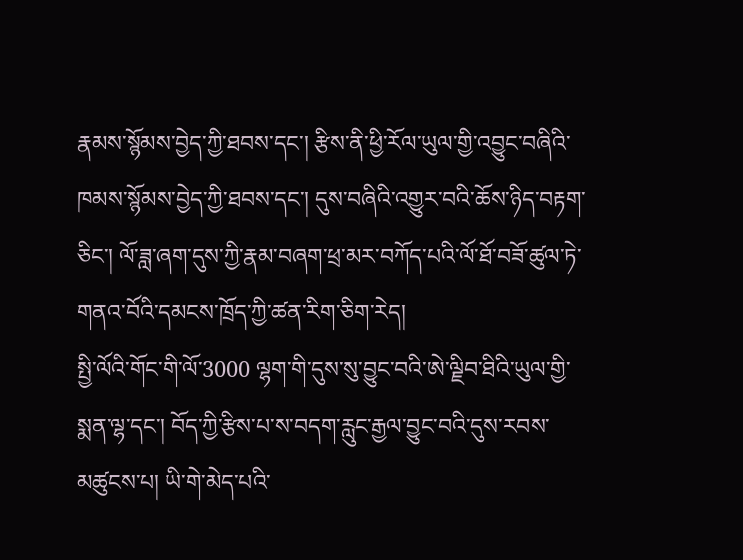རྣམས་སྙོམས་བྱེད་ཀྱི་ཐབས་དང་། རྩིས་ནི་ཕྱི་རོལ་ཡུལ་གྱི་འབྱུང་བཞིའི་ཁམས་སྙོམས་བྱེད་ཀྱི་ཐབས་དང་། དུས་བཞིའི་འགྱུར་བའི་ཆོས་ཉིད་བརྟག་ཅིང་། ལོ་ཟླ་ཞག་དུས་ཀྱི་རྣམ་བཞག་ཕྲ་མར་བཀོད་པའི་ལོ་ཐོ་བཟོ་ཚུལ་ཏེ་གནའ་བོའི་དམངས་ཁྲོད་ཀྱི་ཚན་རིག་ཅིག་རེད།
སྤྱི་ལོའི་གོང་གི་ལོ་3000 ལྷག་གི་དུས་སུ་བྱུང་བའི་ཨེ་ལྗིབ་ཐིའི་ཡུལ་གྱི་སྨན་ལྷ་དང་། བོད་ཀྱི་རྩིས་པ་ས་བདག་རླུང་རྒྱལ་བྱུང་བའི་དུས་རབས་མཚུངས་པ། ཡི་གེ་མེད་པའི་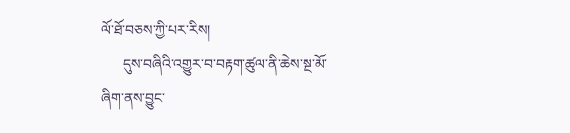ལོ་ཐོ་བཅས་ཀྱི་པར་རིས།
      དུས་བཞིའི་འགྱུར་བ་བརྟག་ཚུལ་ནི་ཆེས་སྔ་མོ་ཞིག་ནས་བྱུང་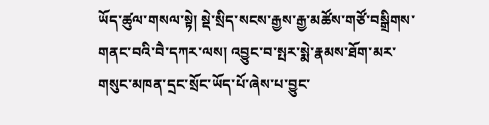ཡོད་ཚུལ་གསལ་སྟེ། སྡེ་སྲིད་སངས་རྒྱས་རྒྱ་མཚོས་གཙོ་བསྒྲིགས་གནང་བའི་བཻ་དཀར་ལས། འབྱུང་བ་སྤར་སྨེ་རྣམས་ཐོག་མར་གསུང་མཁན་དྲང་སྲོང་ཡོད་པོ་ཞེས་པ་བྱུང་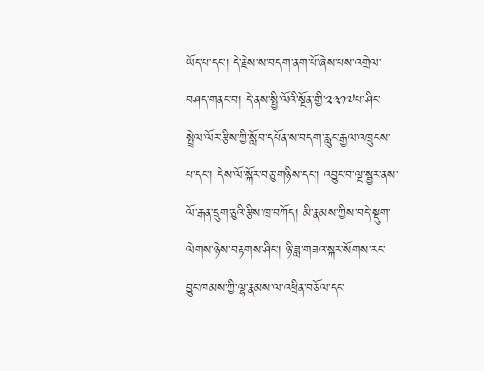ཡོད་པ་དང་། དེ་རྗེས་ས་བདག་ནག་པོ་ཞེས་པས་འགྲེལ་བཤད་གནང་བ། དེ་ནས་སྤྱི་ལོའི་སྔོན་གྱི་༢༣༡༧པ་ཤིང་སྤྲེལ་ལོར་རྩིས་ཀྱི་སློབ་དཔོན་ས་བདག་རླུང་རྒྱལ་འཁྲུངས་པ་དང་། དེས་ལོ་སྐོར་བཅུ་གཉིས་དང་། འབྱུང་བ་ལྔ་སྦྱར་ནས་ལོ་རྒན་དྲུག་ཅུའི་རྩིས་ཁྲ་བཀོད། མི་རྣམས་ཀྱིས་བདེ་སྡུག་ལེགས་ཉེས་བརྟགས་ཤིང་། ཉི་ཟླ་གཟའ་སྐར་སོགས་རང་བྱུང་ཁམས་ཀྱི་ལྷ་རྣམས་ལ་འཕྲིན་བཅོལ་དང་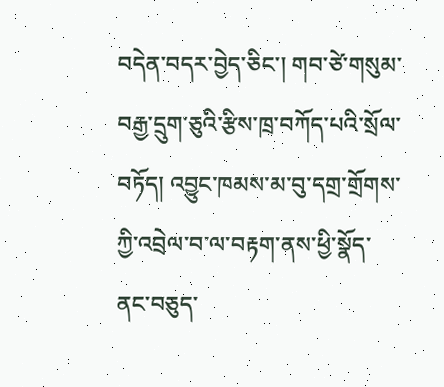བདེན་བདར་བྱེད་ཅིང་། གབ་ཙེ་གསུམ་བརྒྱ་དྲུག་ཅུའི་རྩིས་ཁྲ་བཀོད་པའི་སྲོལ་བཏོད། འབྱུང་ཁམས་མ་བུ་དགྲ་གྲོགས་ཀྱི་འབྲེལ་བ་ལ་བརྟག་ནས་ཕྱི་སྣོད་ནང་བཅུད་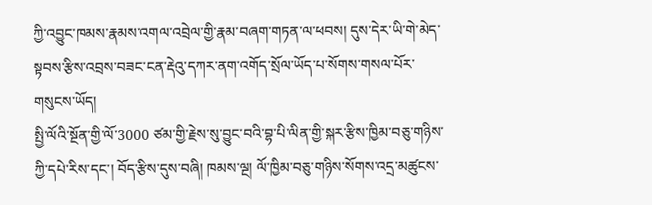ཀྱི་འབྱུང་ཁམས་རྣམས་འགལ་འབྲེལ་གྱི་རྣམ་བཞག་གཏན་ལ་ཕབས། དུས་དེར་ཡི་གེ་མེད་སྟབས་རྩིས་འབྲས་བཟང་ངན་རྡེའུ་དཀར་ནག་འགོད་སྲོལ་ཡོད་པ་སོགས་གསལ་པོར་གསུངས་ཡོད།
སྤྱི་ལོའི་སྔོན་གྱི་ལོ་3000 ཙམ་གྱི་རྗེས་སུ་བྱུང་བའི་བྷ་པི་ལིན་གྱི་སྐར་རྩིས་ཁྱིམ་བཅུ་གཉིས་ཀྱི་དཔེ་རིས་དང་། བོད་རྩིས་དུས་བཞི། ཁམས་ལྔ། ལོ་ཁྱིམ་བཅུ་གཉིས་སོགས་འདྲ་མཚུངས་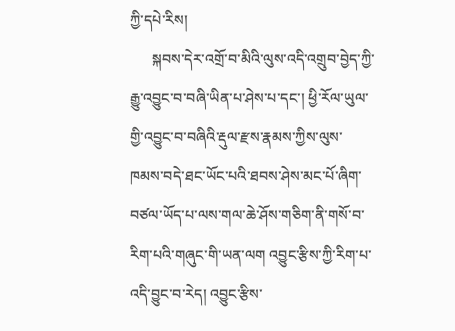ཀྱི་དཔེ་རིས།
      སྐབས་དེར་འགྲོ་བ་མིའི་ལུས་འདི་འགྲུབ་བྱེད་ཀྱི་རྒྱུ་འབྱུང་བ་བཞི་ཡིན་པ་ཤེས་པ་དང་། ཕྱི་རོལ་ཡུལ་གྱི་འབྱུང་བ་བཞིའི་རྡུལ་རྫས་རྣམས་ཀྱིས་ལུས་ཁམས་བདེ་ཐང་ཡོང་པའི་ཐབས་ཤེས་མང་པོ་ཞིག་བཙལ་ཡོད་པ་ལས་གལ་ཆེ་ཤོས་གཅིག་ནི་གསོ་བ་རིག་པའི་གཞུང་གི་ཡན་ལག འབྱུང་རྩིས་ཀྱི་རིག་པ་འདི་བྱུང་བ་རེད། འབྱུང་རྩིས་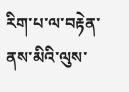རིག་པ་ལ་བརྟེན་ནས་མིའི་ལུས་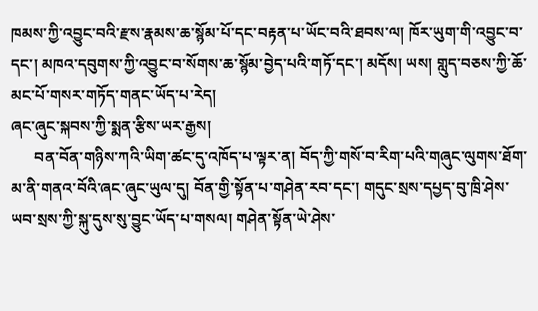ཁམས་ཀྱི་འབྱུང་བའི་རྫས་རྣམས་ཆ་སྙོམ་པོ་དང་བརྟན་པ་ཡོང་བའི་ཐབས་ལ། ཁོར་ཡུག་གི་འབྱུང་བ་དང་། མཁའ་དབུགས་ཀྱི་འབྱུང་བ་སོགས་ཆ་སྙོམ་བྱེད་པའི་གཏོ་དང་། མདོས། ཡས། གླུད་བཅས་ཀྱི་ཆོ་མང་པོ་གསར་གཏོད་གནང་ཡོད་པ་རེད།
ཞང་ཞུང་སྐབས་ཀྱི་སྨན་རྩིས་ཡར་རྒྱས།
      བན་བོན་གཉིས་ཀའི་ཡིག་ཚང་དུ་འཁོད་པ་ལྟར་ན། བོད་ཀྱི་གསོ་བ་རིག་པའི་གཞུང་ལུགས་ཐོག་མ་ནི་གནའ་བོའི་ཞང་ཞུང་ཡུལ་དུ། བོན་གྱི་སྟོན་པ་གཤེན་རབ་དང་། གདུང་སྲས་དཔྱད་བུ་ཁྲི་ཤེས་ཡབ་སྲས་ཀྱི་སྐུ་དུས་སུ་བྱུང་ཡོད་པ་གསལ། གཤེན་སྟོན་ཡེ་ཤེས་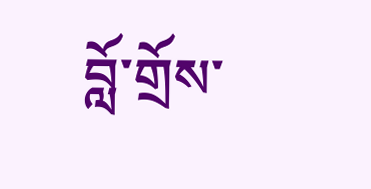བློ་གྲོས་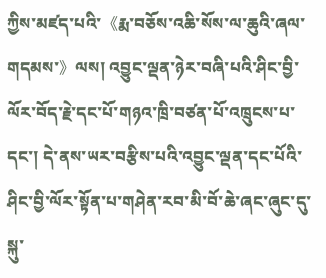ཀྱིས་མཛད་པའི་《རྨ་བཅོས་འཆི་སོས་ལ་ཆུའི་ཞལ་གདམས་》ལས། འབྱུང་ལྡན་ཉེར་བཞི་པའི་ཤིང་བྱི་ལོར་བོད་རྗེ་དང་པོ་གཉའ་ཁྲི་བཙན་པོ་འཁྲུངས་པ་དང་། དེ་ནས་ཡར་བརྩིས་པའི་འབྱུང་ལྡན་དང་པོའི་ཤིང་བྱི་ལོར་སྟོན་པ་གཤེན་རབ་མི་བོ་ཆེ་ཞང་ཞུང་དུ་སྐུ་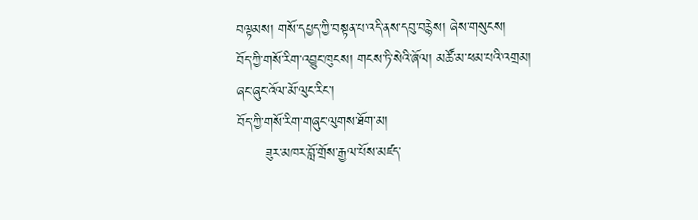བལྟམས། གསོ་དཔྱད་ཀྱི་བསྟན་པ་འདི་ནས་དབུ་བརྙེས། ཞེས་གསུངས།
བོད་ཀྱི་གསོ་རིག་འབྱུང་ཁུངས། གངས་ཏི་སེའི་ཞོལ། མཚོ་མ་ཕམ་པའི་འགྲམ། ཞང་ཞུང་འོལ་མོ་ལུང་རིང་།
བོད་ཀྱི་གསོ་རིག་གཞུང་ལུགས་ཐོག་མ།
      ཟུར་མཁར་བློ་གྲོས་རྒྱལ་པོས་མཛད་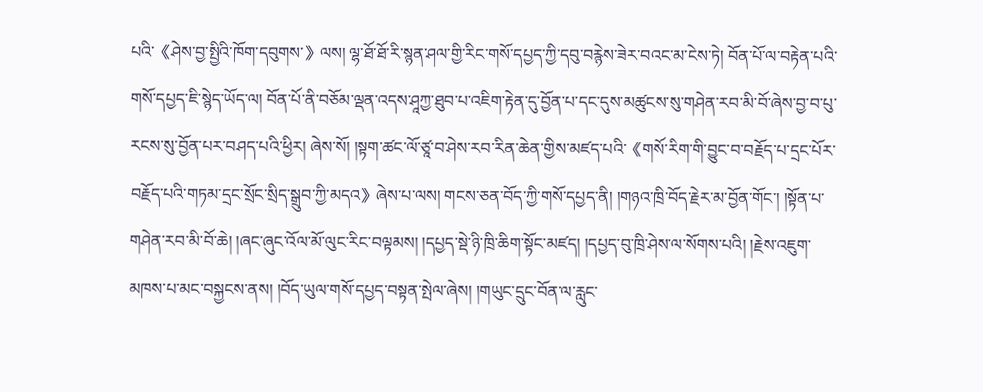པའི་《ཤེས་བྱ་སྤྱིའི་ཁོག་དབུགས་》ལས། ལྷ་ཐོ་ཐོ་རི་སྙན་ཤལ་གྱི་རིང་གསོ་དཔྱད་ཀྱི་དབུ་བརྙེས་ཟེར་བའང་མ་ངེས་ཏེ། བོན་པོ་ལ་བརྟེན་པའི་གསོ་དཔྱད་ཇི་སྙེད་ཡོད་ལ། བོན་པོ་ནི་བཅོམ་ལྡན་འདས་ཤཱཀྱ་ཐུབ་པ་འཇིག་རྟེན་དུ་བྱོན་པ་དང་དུས་མཚུངས་སུ་གཤེན་རབ་མི་བོ་ཞེས་བྱ་བ་པུ་རངས་སུ་བྱོན་པར་བཤད་པའི་ཕྱིར། ཞེས་སོ། །སྟག་ཚང་ལོ་ཙཱ་བ་ཤེས་རབ་རིན་ཆེན་གྱིས་མཛད་པའི་《གསོ་རིག་གི་བྱུང་བ་བརྗོད་པ་དྲང་པོར་བརྗོད་པའི་གཏམ་དྲང་སྲོང་སྲིད་སྒྲུབ་ཀྱི་མདའ》ཞེས་པ་ལས། གངས་ཅན་བོད་ཀྱི་གསོ་དཔྱད་ནི། །གཉའ་ཁྲི་བོད་རྗེར་མ་བྱོན་གོང་། །སྟོན་པ་གཤེན་རབ་མི་བོ་ཆེ། །ཞང་ཞུང་འོལ་མོ་ལུང་རིང་བལྟམས། །དཔྱད་སྡེ་ཉི་ཁྲི་ཆིག་སྟོང་མཛད། །དཔྱད་བུ་ཁྲི་ཤེས་ལ་སོགས་པའི། །རྗེས་འཇུག་མཁས་པ་མང་བསྐྱངས་ནས། །བོད་ཡུལ་གསོ་དཔྱད་བསྟན་སྤེལ་ཞེས། །གཡུང་དྲུང་བོན་ལ་རླུང་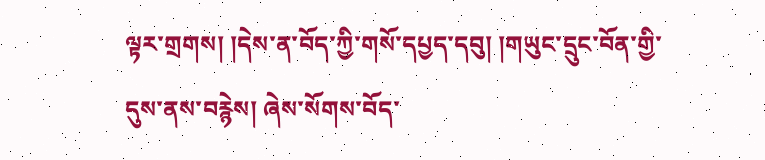ལྟར་གྲགས། །དེས་ན་བོད་ཀྱི་གསོ་དཔྱད་དབུ། །གཡུང་དྲུང་བོན་གྱི་དུས་ནས་བརྙེས། ཞེས་སོགས་བོད་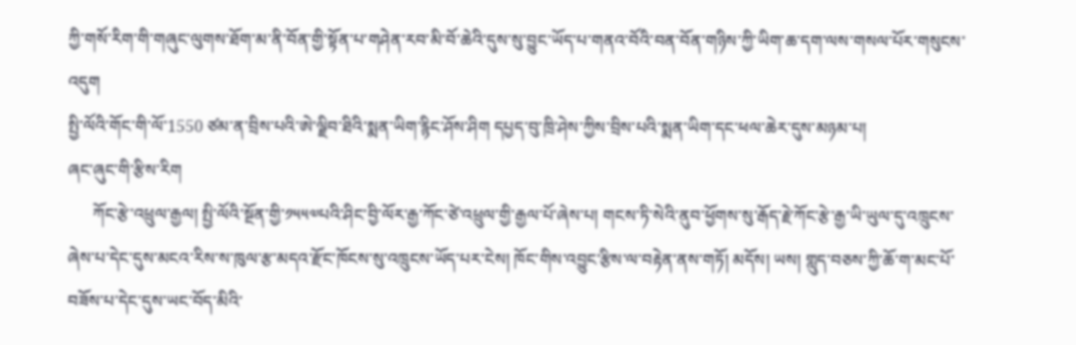ཀྱི་གསོ་རིག་གི་གཞུང་ལུགས་ཐོག་མ་ནི་བོན་གྱི་སྟོན་པ་གཤེན་རབ་མི་བོ་ཆེའི་དུས་སུ་བྱུང་ཡོད་པ་གནའ་བོའི་བན་བོན་གཉིས་ཀྱི་ཡིག་ཆ་དག་ལས་གསལ་པོར་གསུངས་འདུག
སྤྱི་ལོའི་གོང་གི་ལོ་1550 ཙམ་ན་བྲིས་པའི་ཨེ་ལྗིབ་ཐིའི་སྨན་ཡིག་རྙིང་ཤོས་ཤིག དཔྱད་བུ་ཁྲི་ཤེས་ཀྱིས་བྲིས་པའི་སྨན་ཡིག་དང་ཕལ་ཆེར་དུས་མཉམ་པ།
ཞང་ཞུང་གི་རྩིས་རིག
      ཀོང་རྩེ་འཕྲུལ་རྒྱལ། སྤྱི་ལོའི་སྔོན་གྱི་༡༥༥༧པའི་ཤིང་བྱི་ལོར་རྒྱ་ཀོང་ཙེ་འཕྲུལ་གྱི་རྒྱལ་པོ་ཞེས་པ། གངས་ཏི་སེའི་ནུབ་ཕྱོགས་སུ་རྒོད་རྗེ་ཀོང་རྩེ་རྒྱ་ཡི་ཡུལ་དུ་འཁྲུངས་ཞེས་པ་དེང་དུས་མངའ་རིས་ས་ཁུལ་རྩ་མདའ་རྫོང་ཁོངས་སུ་འཁྲུངས་ཡོད་པར་ངེས། ཁོང་གིས་འབྱུང་རྩིས་ལ་བརྟེན་ནས་གཏོ། མདོས། ཡས། གླུད་བཅས་ཀྱི་ཆོ་ག་མང་པོ་བཟོས་པ་དེང་དུས་ཡང་བོད་མིའི་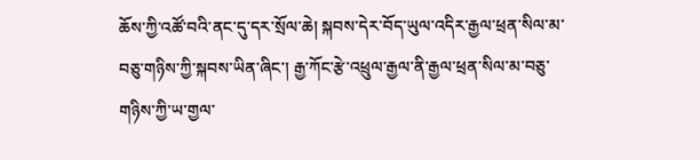ཆོས་ཀྱི་འཚོ་བའི་ནང་དུ་དར་སྲོལ་ཆེ། སྐབས་དེར་བོད་ཡུལ་འདིར་རྒྱལ་ཕྲན་སིལ་མ་བཅུ་གཉིས་ཀྱི་སྐབས་ཡིན་ཞིང་། རྒྱ་ཀོང་རྩེ་འཕྲུལ་རྒྱལ་ནི་རྒྱལ་ཕྲན་སིལ་མ་བཅུ་གཉིས་ཀྱི་ཡ་གྱལ་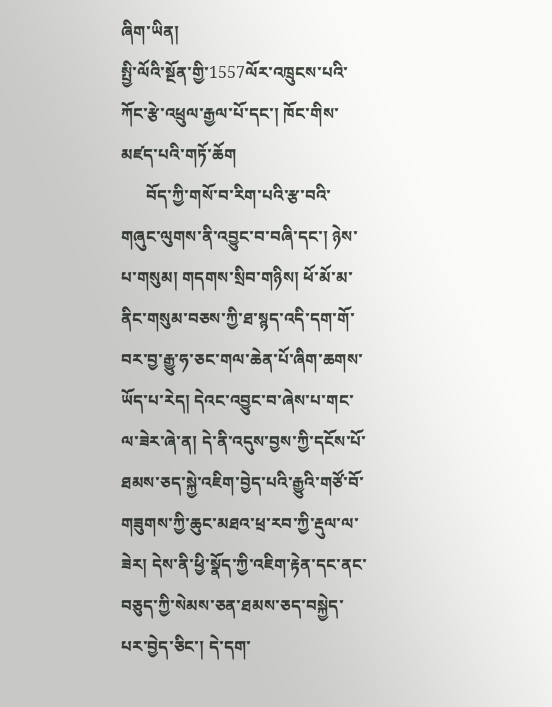ཞིག་ཡིན།
སྤྱི་ལོའི་སྔོན་གྱི་1557ལོར་འཁྲུངས་པའི་ཀོང་རྩེ་འཕྲུལ་རྒྱལ་པོ་དང་། ཁོང་གིས་མཛད་པའི་གཏོ་ཆོག
      བོད་ཀྱི་གསོ་བ་རིག་པའི་རྩ་བའི་གཞུང་ལུགས་ནི་འབྱུང་བ་བཞི་དང་། ཉེས་པ་གསུམ། གདགས་སྲིབ་གཉིས། ཕོ་མོ་མ་ནིང་གསུམ་བཅས་ཀྱི་ཐ་སྙད་འདི་དག་གོ་བར་བྱ་རྒྱུ་ཧ་ཅང་གལ་ཆེན་པོ་ཞིག་ཆགས་ཡོད་པ་རེད། དེའང་འབྱུང་བ་ཞེས་པ་གང་ལ་ཟེར་ཞེ་ན། དེ་ནི་འདུས་བྱས་ཀྱི་དངོས་པོ་ཐམས་ཅད་སྐྱེ་འཇིག་བྱེད་པའི་རྒྱུའི་གཙོ་བོ་གཟུགས་ཀྱི་ཆུང་མཐའ་ཕྲ་རབ་ཀྱི་རྡུལ་ལ་ཟེར། དེས་ནི་ཕྱི་སྣོད་ཀྱི་འཇིག་རྟེན་དང་ནང་བཅུད་ཀྱི་སེམས་ཅན་ཐམས་ཅད་བསྐྱེད་པར་བྱེད་ཅིང་། དེ་དག་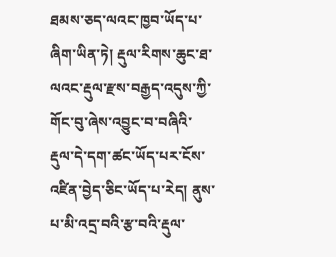ཐམས་ཅད་ལའང་ཁྱབ་ཡོད་པ་ཞིག་ཡིན་ཏེ། རྡུལ་རིགས་ཆུང་ཐ་ལའང་རྡུལ་རྫས་བརྒྱད་འདུས་ཀྱི་གོང་བུ་ཞེས་འབྱུང་བ་བཞིའི་རྡུལ་དེ་དག་ཚང་ཡོད་པར་ངོས་འཛིན་བྱེད་ཅིང་ཡོད་པ་རེད། ནུས་པ་མི་འདྲ་བའི་རྩ་བའི་རྡུལ་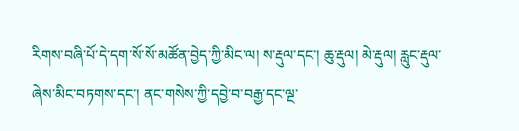རིགས་བཞི་པོ་དེ་དག་སོ་སོ་མཚོན་བྱེད་ཀྱི་མིང་ལ། ས་རྡུལ་དང་། ཆུ་རྡུལ། མེ་རྡུལ། རླུང་རྡུལ་ཞེས་མིང་བཏགས་དང་། ནང་གསེས་ཀྱི་དབྱེ་བ་བརྒྱ་དང་ལྔ་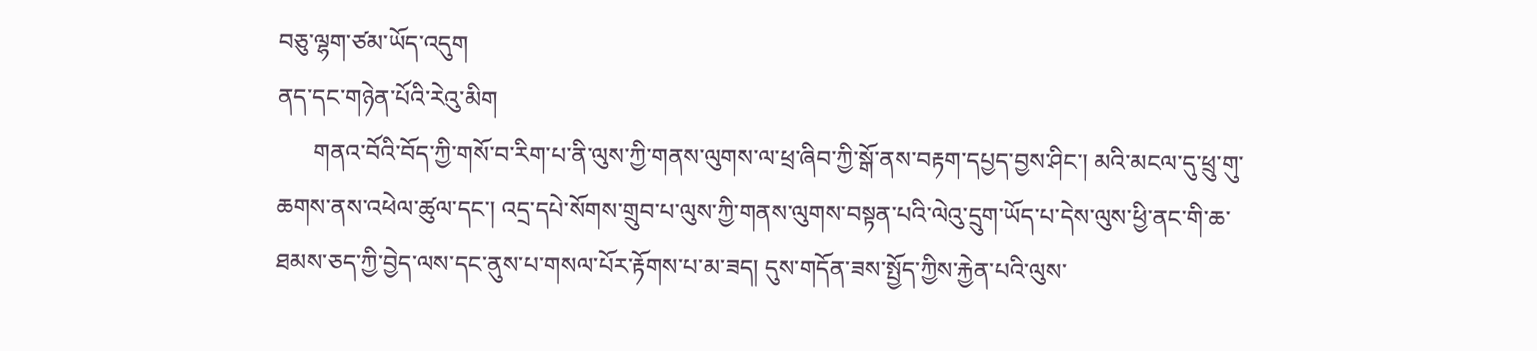བཅུ་ལྷག་ཙམ་ཡོད་འདུག
ནད་དང་གཉེན་པོའི་རེའུ་མིག
      གནའ་བོའི་བོད་ཀྱི་གསོ་བ་རིག་པ་ནི་ལུས་ཀྱི་གནས་ལུགས་ལ་ཕྲ་ཞིབ་ཀྱི་སྒོ་ནས་བརྟག་དཔྱད་བྱས་ཤིང་། མའི་མངལ་དུ་ཕྲུ་གུ་ཆགས་ནས་འཕེལ་ཚུལ་དང་། འདྲ་དཔེ་སོགས་གྲུབ་པ་ལུས་ཀྱི་གནས་ལུགས་བསྟན་པའི་ལེའུ་དྲུག་ཡོད་པ་དེས་ལུས་ཕྱི་ནང་གི་ཆ་ཐམས་ཅད་ཀྱི་བྱེད་ལས་དང་ནུས་པ་གསལ་པོར་རྟོགས་པ་མ་ཟད། དུས་གདོན་ཟས་སྤྱོད་ཀྱིས་རྐྱེན་པའི་ལུས་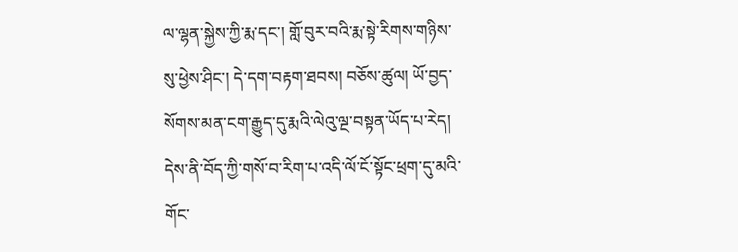ལ་ལྷན་སྐྱེས་ཀྱི་རྨ་དང་། གློ་བུར་བའི་རྨ་སྟེ་རིགས་གཉིས་སུ་ཕྱེས་ཤིང་། དེ་དག་བརྟག་ཐབས། བཅོས་ཚུལ། ཡོ་བྱད་སོགས་མན་ངག་རྒྱུད་དུ་རྨའི་ལེའུ་ལྔ་བསྟན་ཡོད་པ་རེད། དེས་ནི་བོད་ཀྱི་གསོ་བ་རིག་པ་འདི་ལོ་ངོ་སྟོང་ཕྲག་དུ་མའི་གོང་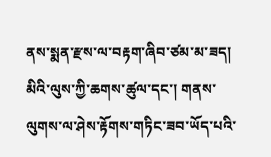ནས་སྨན་རྫས་ལ་བརྟག་ཞིབ་ཙམ་མ་ཟད། མིའི་ལུས་ཀྱི་ཆགས་ཚུལ་དང་། གནས་ལུགས་ལ་ཤེས་རྟོགས་གཏིང་ཟབ་ཡོད་པའི་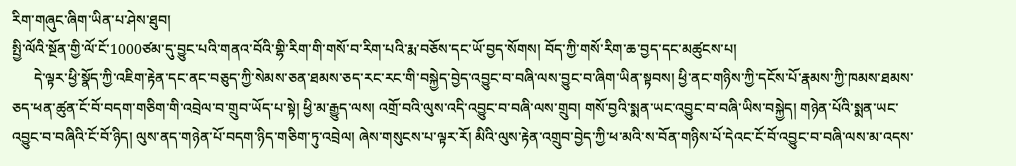རིག་གཞུང་ཞིག་ཡིན་པ་ཤེས་ཐུབ།
སྤྱི་ལོའི་སྔོན་གྱི་ལོ་ངོ་1000ཙམ་དུ་བྱུང་པའི་གནའ་བོའི་གྷི་རིག་གི་གསོ་བ་རིག་པའི་རྨ་བཅོས་དང་ཡོ་བྱད་སོགས། བོད་ཀྱི་གསོ་རིག་ཆ་བྱད་དང་མཚུངས་པ།
      དེ་ལྟར་ཕྱི་སྣོད་ཀྱི་འཇིག་རྟེན་དང་ནང་བཅུད་ཀྱི་སེམས་ཅན་ཐམས་ཅད་རང་རང་གི་བསྐྱེད་བྱེད་འབྱུང་བ་བཞི་ལས་བྱུང་བ་ཞིག་ཡིན་སྟབས། ཕྱི་ནང་གཉིས་ཀྱི་དངོས་པོ་རྣམས་ཀྱི་ཁམས་ཐམས་ཅད་ཕན་ཚུན་ངོ་བོ་བདག་གཅིག་གི་འབྲེལ་བ་གྲུབ་ཡོད་པ་སྟེ། ཕྱི་མ་རྒྱུད་ལས། འགྲོ་བའི་ལུས་འདི་འབྱུང་བ་བཞི་ལས་གྲུབ། གསོ་བྱའི་སྨན་ཡང་འབྱུང་བ་བཞི་ཡིས་བསྐྱེད། གཉེན་པོའི་སྨན་ཡང་འབྱུང་བ་བཞིའི་ངོ་བོ་ཉིད། ལུས་ནད་གཉེན་པོ་བདག་ཉིད་གཅིག་ཏུ་འབྲེལ། ཞེས་གསུངས་པ་ལྟར་རོ། མིའི་ལུས་རྟེན་འགྲུབ་བྱེད་ཀྱི་ཕ་མའི་ས་བོན་གཉིས་པོ་དེའང་ངོ་བོ་འབྱུང་བ་བཞི་ལས་མ་འདས་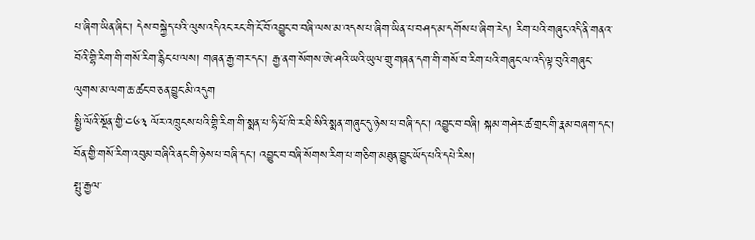པ་ཞིག་ཡིན་ཞིང་། དེས་བསྐྱེད་པའི་ལུས་འདིའང་རང་གི་ངོ་བོ་འབྱུང་བ་བཞི་ལས་མ་འདས་པ་ཞིག་ཡིན་པ་བཤད་མ་དགོས་པ་ཞིག་རེད། རིག་པའི་གཞུང་འདི་ནི་གནའ་བོའི་གྷི་རིག་གི་གསོ་རིག་རྙིང་པ་ལས། གཞན་རྒྱ་གར་དང་། རྒྱ་ནག་སོགས་ཨེ་ཤའི་ཡའི་ཡུལ་གྲུ་གཞན་དག་གི་གསོ་བ་རིག་པའི་གཞུང་ལ་འདི་ལྟ་བུའི་གཞུང་ལུགས་མ་ལག་ཆ་ཚང་བ་ཅན་བྱུང་མི་འདུག
སྤྱི་ལོའི་སྔོན་གྱི་༤༦༣ ལོར་འཁྲུངས་པའི་གྷི་རིག་གི་སྨན་པ་ཧི་ཕོ་ཁི་ར་ཐི་སིའི་སྨན་གཞུང་དུ་ཉེས་པ་བཞི་དང་། འབྱུང་བ་བཞི། སྐམ་གཤེར་ཚ་གྲང་གི་རྣམ་བཞག་དང་། བོན་གྱི་གསོ་རིག་འབུམ་བཞིའི་ནང་གི་ཉེས་པ་བཞི་དང་། འབྱུང་བ་བཞི་སོགས་རིག་པ་གཅིག་མཐུན་བྱུང་ཡོད་པའི་དཔེ་རིས།
སྤུ་རྒྱལ་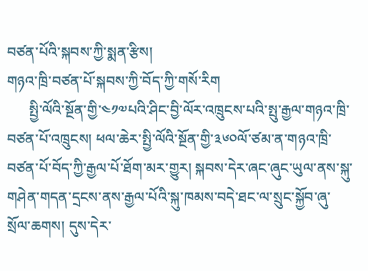བཙན་པོའི་སྐབས་ཀྱི་སྨན་རྩིས།
གཉའ་ཁྲི་བཙན་པོ་སྐབས་ཀྱི་བོད་ཀྱི་གསོ་རིག
      སྤྱི་ལོའི་སྔོན་གྱི་༤༡༧པའི་ཤིང་བྱི་ལོར་འཁྲུངས་པའི་སྤུ་རྒྱལ་གཉའ་ཁྲི་བཙན་པོ་འཁྲུངས། ཕལ་ཆེར་སྤྱི་ལོའི་སྔོན་གྱི་༣༦༠ལོ་ཙམ་ན་གཉའ་ཁྲི་བཙན་པོ་བོད་ཀྱི་རྒྱལ་པོ་ཐོག་མར་གྱུར། སྐབས་དེར་ཞང་ཞུང་ཡུལ་ནས་སྐུ་གཤེན་གདན་དྲངས་ནས་རྒྱལ་པོའི་སྐུ་ཁམས་བདེ་ཐང་ལ་སྲུང་སྐྱོབ་ཞུ་སྲོལ་ཆགས། དུས་དེར་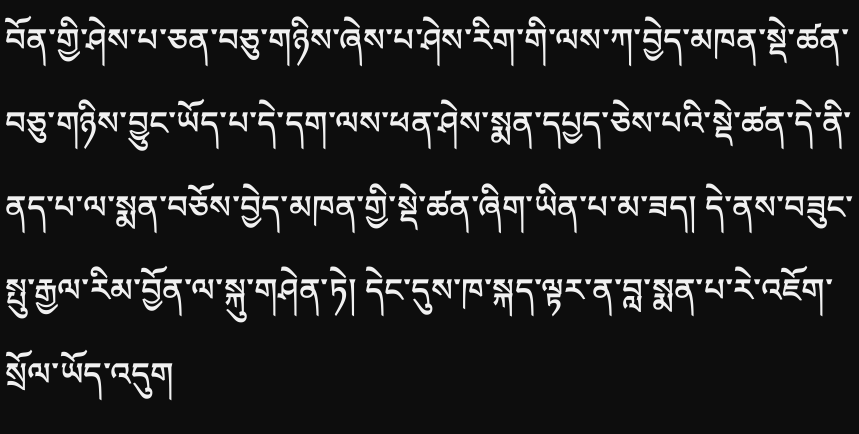བོན་གྱི་ཤེས་པ་ཅན་བཅུ་གཉིས་ཞེས་པ་ཤེས་རིག་གི་ལས་ཀ་བྱེད་མཁན་སྡེ་ཚན་བཅུ་གཉིས་བྱུང་ཡོད་པ་དེ་དག་ལས་ཕན་ཤེས་སྨན་དཔྱད་ཅེས་པའི་སྡེ་ཚན་དེ་ནི་ནད་པ་ལ་སྨན་བཅོས་བྱེད་མཁན་གྱི་སྡེ་ཚན་ཞིག་ཡིན་པ་མ་ཟད། དེ་ནས་བཟུང་སྤུ་རྒྱལ་རིམ་བྱོན་ལ་སྐུ་གཤེན་ཏེ། དེང་དུས་ཁ་སྐད་ལྟར་ན་བླ་སྨན་པ་རེ་འཇོག་སྲོལ་ཡོད་འདུག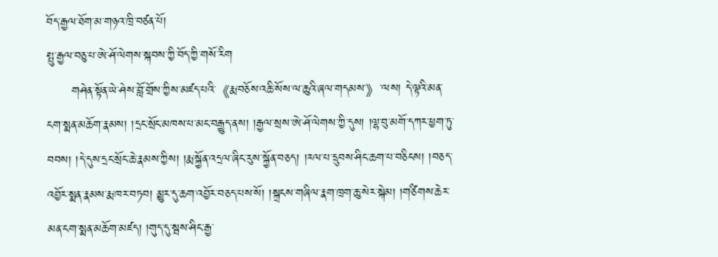བོད་རྒྱལ་ཐོག་མ་གཉའ་ཁྲི་བཙན་པོ།
སྤུ་རྒྱལ་བཅུ་པ་ཨེ་ཤོ་ལེགས་སྐབས་ཀྱི་བོད་ཀྱི་གསོ་རིག
      གཤེན་སྟོན་ཡེ་ཤེས་བློ་གྲོས་ཀྱིས་མཛད་པའི་《རྨ་བཅོས་འཆི་སོས་ལ་ཆུའི་ཞལ་གདམས་》་ལས། དེ་ལྟའི་མན་ངག་སྨན་མཆོག་རྣམས། །དྲང་སྲོང་མཁས་པ་མང་བརྒྱུད་ནས། །རྒྱལ་སྲས་ཨེ་ཤོ་ལེགས་ཀྱི་དུས། །ལྷ་བུ་མགོ་དཀར་ཕྱག་ཏུ་བབས། །དེ་དུས་དྲང་སྲོང་ཆེ་རྣམས་ཀྱིས། །རྨ་སྐྱོན་འདྲལ་ཞིང་རུས་སྐྱོན་བཅད། །རལ་པ་དྲུབས་ཤིང་ཆག་པ་བཅིངས། །བཅད་འབྱོར་སྨན་རྣམས་རྨ་ཁར་བཏབ། མྱུར་དུ་ཆག་འབྱོར་བཅད་པས་སོ། །སྐྲངས་གཞིལ་རྣག་ཁྲག་ཆུ་སེར་སྐེམ། །གཙིགས་ཆེར་མན་ངག་སྨན་མཆོག་མཛད། །གུད་དུ་སྦས་ཤིང་རྒྱ་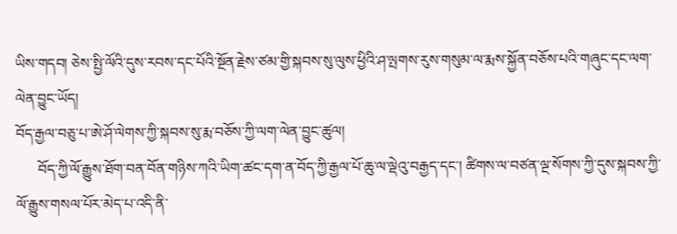ཡིས་གདབ། ཅེས་སྤྱི་ལོའི་དུས་རབས་དང་པོའི་སྔོན་རྗེས་ཙམ་གྱི་སྐབས་སུ་ལུས་ཕྱིའི་ཤ་ལྤགས་རུས་གསུམ་ལ་རྨས་སྐྱོན་བཅོས་པའི་གཞུང་དང་ལག་ལེན་བྱུང་ཡོད།
བོད་རྒྱལ་བཅུ་པ་ཨེ་ཤོ་ལེགས་ཀྱི་སྐབས་སུ་རྨ་བཅོས་ཀྱི་ལག་ལེན་བྱུང་ཚུལ།
      བོད་ཀྱི་ལོ་རྒྱུས་ཐོག་བན་བོན་གཉིས་ཀའི་ཡིག་ཚང་དག་ན་བོད་ཀྱི་རྒྱལ་པོ་ཆུ་ལ་ལྡེའུ་བརྒྱད་དང་། ཚིགས་ལ་བཙན་ལྔ་སོགས་ཀྱི་དུས་སྐབས་ཀྱི་ལོ་རྒྱུས་གསལ་པོར་མེད་པ་འདི་ནི་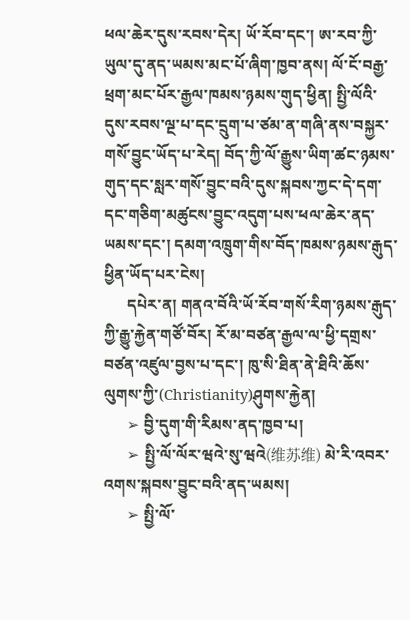ཕལ་ཆེར་དུས་རབས་དེར། ཡོ་རོབ་དང་། ཨ་རབ་ཀྱི་ཡུལ་དུ་ནད་ཡམས་མང་པོ་ཞིག་ཁྱབ་ནས། ལོ་ངོ་བརྒྱ་ཕྲག་མང་པོར་རྒྱལ་ཁམས་ཉམས་གུད་ཕྱིན། སྤྱི་ལོའི་དུས་རབས་ལྔ་པ་དང་དྲུག་པ་ཙམ་ན་གཞི་ནས་བསྐྱར་གསོ་བྱུང་ཡོད་པ་རེད། བོད་ཀྱི་ལོ་རྒྱུས་ཡིག་ཚང་ཉམས་གུད་དང་སླར་གསོ་བྱུང་བའི་དུས་སྐབས་ཀྱང་དེ་དག་དང་གཅིག་མཚུངས་བྱུང་འདུག་པས་ཕལ་ཆེར་ནད་ཡམས་དང་། དམག་འཁྲུག་གིས་བོད་ཁམས་ཉམས་རྒུད་ཕྱིན་ཡོད་པར་ངེས།
      དཔེར་ན། གནའ་བོའི་ཡོ་རོབ་གསོ་རིག་ཉམས་རྒུད་ཀྱི་རྒྱུ་རྐྱེན་གཙོ་བོར། རོ་མ་བཙན་རྒྱལ་ལ་ཕྱི་དགྲས་བཙན་འཛུལ་བྱས་པ་དང་། ཁུ་སི་ཐིན་ནེ་ཐིའི་ཆོས་ལུགས་ཀྱི་(Christianity)ཤུགས་རྐྱེན།
      ➢ བྱི་དུག་གི་རིམས་ནད་ཁྱབ་པ།
      ➢ སྤྱི་ལོ་ལོར་ཝའེ་སུ་ཝའེ(维苏维) མེ་རི་འབར་འགས་སྐབས་བྱུང་བའི་ནད་ཡམས།
      ➢ སྤྱི་ལོ་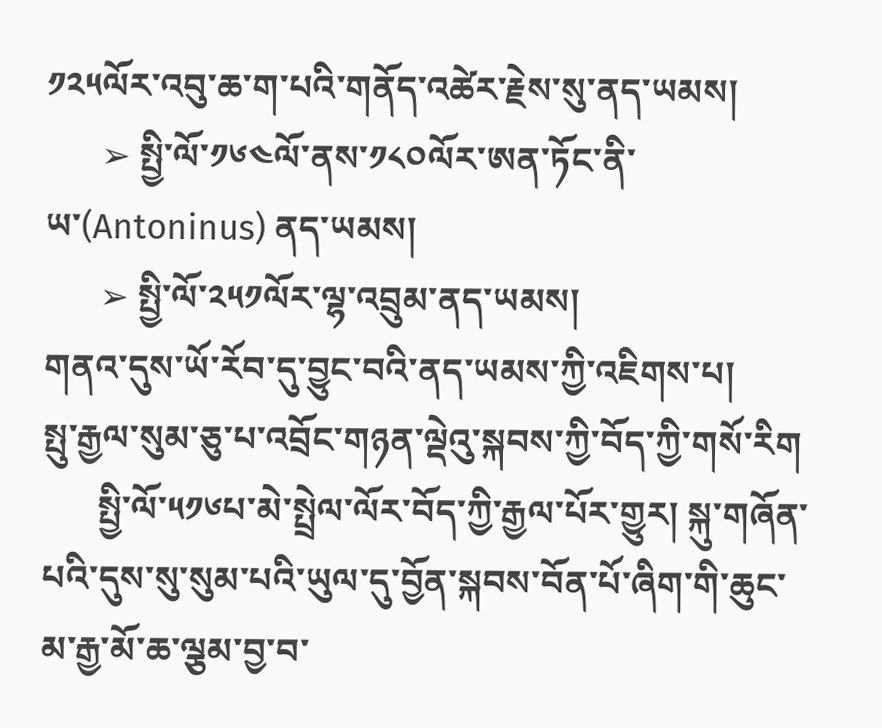༡༢༥ལོར་འབུ་ཆ་ག་པའི་གནོད་འཚེར་རྗེས་སུ་ནད་ཡམས།
      ➢ སྤྱི་ལོ་༡༦༤ལོ་ནས་༡༨༠ལོར་ཨན་ཏོང་ནི་ཡ་(Antoninus) ནད་ཡམས།
      ➢ སྤྱི་ལོ་༢༥༡ལོར་ལྷ་འབྲུམ་ནད་ཡམས།
གནའ་དུས་ཡོ་རོབ་དུ་བྱུང་བའི་ནད་ཡམས་ཀྱི་འཇིགས་པ།
སྤུ་རྒྱལ་སུམ་ཅུ་པ་འབྲོང་གཉན་ལྡེའུ་སྐབས་ཀྱི་བོད་ཀྱི་གསོ་རིག
      སྤྱི་ལོ་༥༡༦པ་མེ་སྤྲེལ་ལོར་བོད་ཀྱི་རྒྱལ་པོར་གྱུར། སྐུ་གཞོན་པའི་དུས་སུ་སུམ་པའི་ཡུལ་དུ་བྱོན་སྐབས་བོན་པོ་ཞིག་གི་ཆུང་མ་རྒྱ་མོ་ཆ་ལྕམ་བྱ་བ་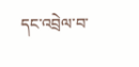དང་འབྲེལ་བ་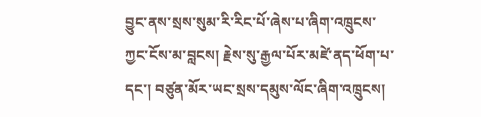བྱུང་ནས་སྲས་སུམ་རི་རིང་པོ་ཞེས་པ་ཞིག་འཁྲུངས་ཀྱང་ངོས་མ་བླངས། རྗེས་སུ་རྒྱལ་པོར་མཛེ་ནད་ཕོག་པ་དང་། བཙུན་མོར་ཡང་སྲས་དམུས་ལོང་ཞིག་འཁྲུངས།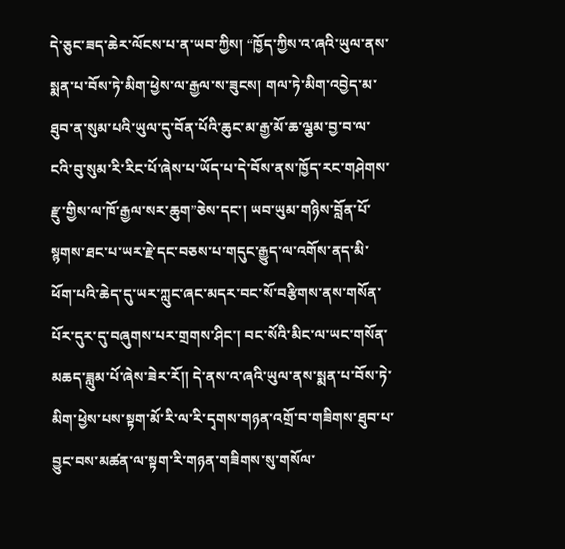དེ་ཅུང་ཟད་ཆེར་ལོངས་པ་ན་ཡབ་ཀྱིས། “ཁྱོད་ཀྱིས་འ་ཞའི་ཡུལ་ནས་སྨན་པ་བོས་ཏེ་མིག་ཕྱེས་ལ་རྒྱལ་ས་ཟུངས། གལ་ཏེ་མིག་འབྱེད་མ་ཐུབ་ན་སུམ་པའི་ཡུལ་དུ་བོན་པོའི་ཆུང་མ་རྒྱ་མོ་ཆ་ལྕམ་བྱ་བ་ལ་ངའི་བུ་སུམ་རི་རིང་པོ་ཞེས་པ་ཡོད་པ་དེ་བོས་ནས་ཁྱོད་རང་གཤེགས་རྫུ་གྱིས་ལ་ཁོ་རྒྱལ་སར་ཆུག”ཅེས་དང་། ཡབ་ཡུམ་གཉིས་བློན་པོ་སྙགས་ཐང་པ་ཡར་རྗེ་དང་བཅས་པ་གདུང་རྒྱུད་ལ་འགོས་ནད་མི་ཕོག་པའི་ཆེད་དུ་ཡར་ཀླུང་ཞང་མདར་བང་སོ་བརྩིགས་ནས་གསོན་པོར་དུར་དུ་བཞུགས་པར་གྲགས་ཤིང་། བང་སོའི་མིང་ལ་ཡང་གསོན་མཆད་ཟླུམ་པོ་ཞེས་ཟེར་རོ།། དེ་ནས་འ་ཞའི་ཡུལ་ནས་སྨན་པ་བོས་ཏེ་མིག་ཕྱེས་པས་སྟག་མོ་རི་ལ་རི་དྭགས་གཉན་འགྲོ་བ་གཟིགས་ཐུབ་པ་བྱུང་བས་མཚན་ལ་སྟག་རི་གཉན་གཟིགས་སུ་གསོལ་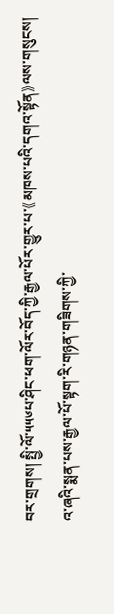བར་གྲགས། སྤྱི་ལོ་༥༥༦པ་ཤིང་ཕག་ལོར་བོད་ཀྱི་རྒྱལ་པོར་གྱུར་པ་《མཁས་པའི་དགའ་སྟོན》ལས་གསུངས།
འ་ཞའི་སྨན་པས་རྒྱལ་པོ་སྟག་རི་གཉན་གཟིགས་ཀྱི་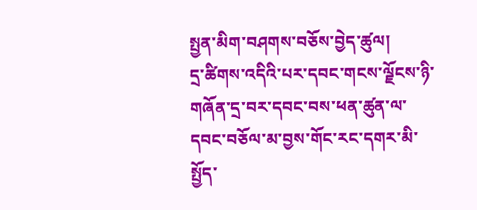སྤྱན་མིག་བཤགས་བཅོས་བྱེད་ཚུལ།
དྲ་ཚིགས་འདིའི་པར་དབང་གངས་ལྗོངས་ཉི་གཞོན་དྲ་བར་དབང་བས་ཕན་ཚུན་ལ་དབང་བཅོལ་མ་བྱས་གོང་རང་དགར་མི་སྤྱོད་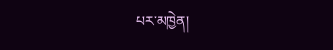པར་མཁྱེན།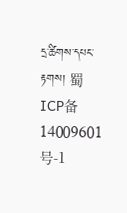དྲ་ཚིགས་དཔང་རྟགས། 蜀ICP备14009601号-1